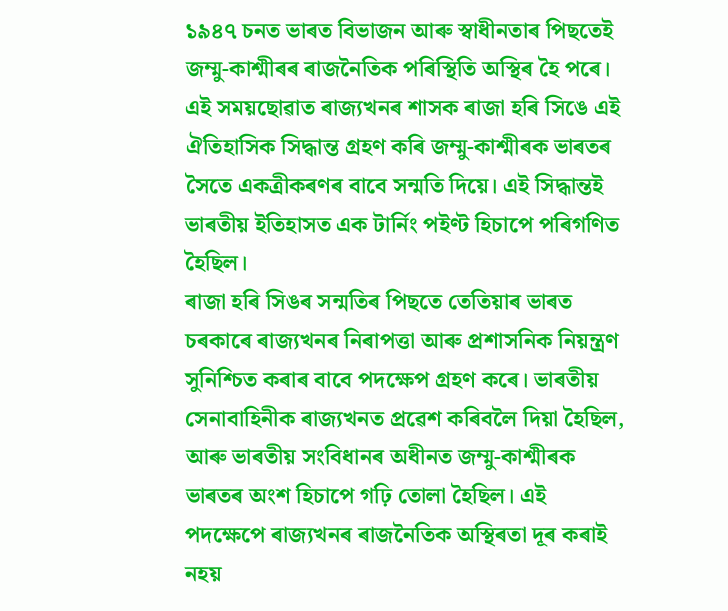১৯৪৭ চনত ভাৰত বিভাজন আৰু স্বাধীনতাৰ পিছতেই জম্মু-কাশ্মীৰৰ ৰাজনৈতিক পৰিস্থিতি অস্থিৰ হৈ পৰে। এই সময়ছোৱাত ৰাজ্যখনৰ শাসক ৰাজা হৰি সিঙে এই ঐতিহাসিক সিদ্ধান্ত গ্ৰহণ কৰি জম্মু-কাশ্মীৰক ভাৰতৰ সৈতে একত্ৰীকৰণৰ বাবে সন্মতি দিয়ে। এই সিদ্ধান্তই ভাৰতীয় ইতিহাসত এক টাৰ্নিং পইণ্ট হিচাপে পৰিগণিত হৈছিল।
ৰাজা হৰি সিঙৰ সন্মতিৰ পিছতে তেতিয়াৰ ভাৰত চৰকাৰে ৰাজ্যখনৰ নিৰাপত্তা আৰু প্ৰশাসনিক নিয়ন্ত্ৰণ সুনিশ্চিত কৰাৰ বাবে পদক্ষেপ গ্ৰহণ কৰে। ভাৰতীয় সেনাবাহিনীক ৰাজ্যখনত প্ৰৱেশ কৰিবলৈ দিয়া হৈছিল, আৰু ভাৰতীয় সংবিধানৰ অধীনত জম্মু-কাশ্মীৰক ভাৰতৰ অংশ হিচাপে গঢ়ি তোলা হৈছিল। এই পদক্ষেপে ৰাজ্যখনৰ ৰাজনৈতিক অস্থিৰতা দূৰ কৰাই নহয়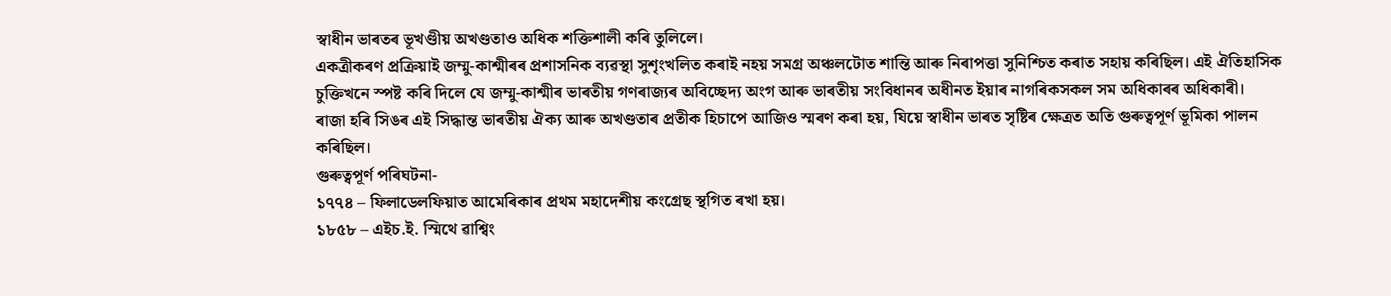স্বাধীন ভাৰতৰ ভূখণ্ডীয় অখণ্ডতাও অধিক শক্তিশালী কৰি তুলিলে।
একত্ৰীকৰণ প্ৰক্ৰিয়াই জম্মু-কাশ্মীৰৰ প্ৰশাসনিক ব্যৱস্থা সুশৃংখলিত কৰাই নহয় সমগ্ৰ অঞ্চলটোত শান্তি আৰু নিৰাপত্তা সুনিশ্চিত কৰাত সহায় কৰিছিল। এই ঐতিহাসিক চুক্তিখনে স্পষ্ট কৰি দিলে যে জম্মু-কাশ্মীৰ ভাৰতীয় গণৰাজ্যৰ অবিচ্ছেদ্য অংগ আৰু ভাৰতীয় সংবিধানৰ অধীনত ইয়াৰ নাগৰিকসকল সম অধিকাৰৰ অধিকাৰী।
ৰাজা হৰি সিঙৰ এই সিদ্ধান্ত ভাৰতীয় ঐক্য আৰু অখণ্ডতাৰ প্ৰতীক হিচাপে আজিও স্মৰণ কৰা হয়, যিয়ে স্বাধীন ভাৰত সৃষ্টিৰ ক্ষেত্ৰত অতি গুৰুত্বপূৰ্ণ ভূমিকা পালন কৰিছিল।
গুৰুত্বপূৰ্ণ পৰিঘটনা-
১৭৭৪ – ফিলাডেলফিয়াত আমেৰিকাৰ প্ৰথম মহাদেশীয় কংগ্ৰেছ স্থগিত ৰখা হয়।
১৮৫৮ – এইচ.ই. স্মিথে ৱাশ্বিং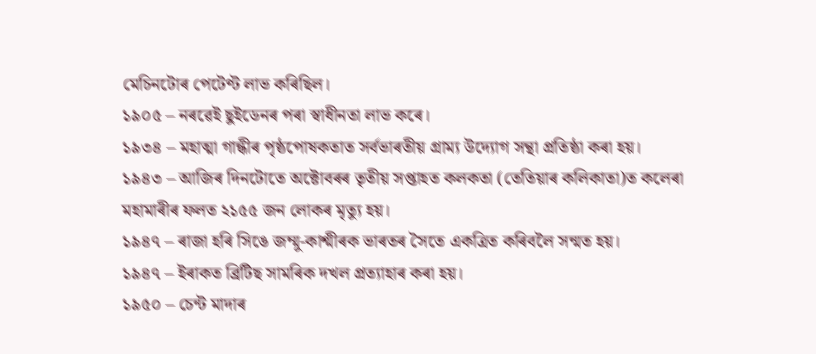মেচিনটোৰ পেটেণ্ট লাভ কৰিছিল।
১৯০৫ – নৰৱেই ছুইডেনৰ পৰা স্বাধীনতা লাভ কৰে।
১৯৩৪ – মহাত্মা গান্ধীৰ পৃষ্ঠপোষকতাত সৰ্বভাৰতীয় গ্ৰাম্য উদ্যোগ সন্থা প্ৰতিষ্ঠা কৰা হয়।
১৯৪৩ – আজিৰ দিনটোতে অক্টোবৰৰ তৃতীয় সপ্তাহত কলকতা (তেতিয়াৰ কলিকাতা)ত কলেৰা মহামাৰীৰ ফলত ২১৫৫ জন লোকৰ মৃত্যু হয়।
১৯৪৭ – ৰাজা হৰি সিঙে জম্মু-কাশ্মীৰক ভাৰতৰ সৈতে একত্ৰিত কৰিবলৈ সন্মত হয়।
১৯৪৭ – ইৰাকত ব্ৰিটিছ সামৰিক দখল প্ৰত্যাহাৰ কৰা হয়।
১৯৫০ – চেন্ট মাদাৰ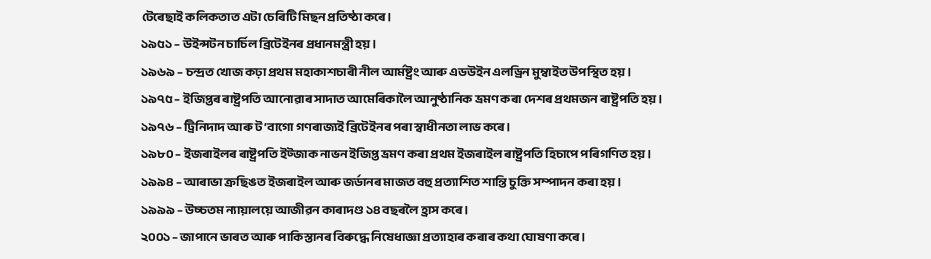টেৰেছাই কলিকতাত এটা চেৰিটি মিছন প্ৰতিষ্ঠা কৰে।
১৯৫১ – উইন্সটন চাৰ্চিল ব্ৰিটেইনৰ প্ৰধানমন্ত্ৰী হয়।
১৯৬৯ – চন্দ্ৰত খোজ কঢ়া প্ৰথম মহাকাশচাৰী নীল আৰ্মষ্ট্ৰং আৰু এডউইন এলড্ৰিন মুম্বাইত উপস্থিত হয়।
১৯৭৫ – ইজিপ্তৰ ৰাষ্ট্ৰপতি আনোৱাৰ সাদাত আমেৰিকালৈ আনুষ্ঠানিক ভ্ৰমণ কৰা দেশৰ প্ৰথমজন ৰাষ্ট্ৰপতি হয়।
১৯৭৬ – ট্ৰিনিদাদ আৰু ট’বাগো গণৰাজ্যই ব্ৰিটেইনৰ পৰা স্বাধীনতা লাভ কৰে।
১৯৮০ – ইজৰাইলৰ ৰাষ্ট্ৰপতি ইট্জাক নাভন ইজিপ্ত ভ্ৰমণ কৰা প্ৰথম ইজৰাইল ৰাষ্ট্ৰপতি হিচাপে পৰিগণিত হয়।
১৯৯৪ – আৰাভা ক্ৰছিঙত ইজৰাইল আৰু জৰ্ডানৰ মাজত বহু প্ৰত্যাশিত শান্তি চুক্তি সম্পাদন কৰা হয়।
১৯৯৯ – উচ্চতম ন্যায়ালয়ে আজীৱন কাৰাদণ্ড ১৪ বছৰলৈ হ্ৰাস কৰে।
২০০১ – জাপানে ভাৰত আৰু পাকিস্তানৰ বিৰুদ্ধে নিষেধাজ্ঞা প্ৰত্যাহাৰ কৰাৰ কথা ঘোষণা কৰে।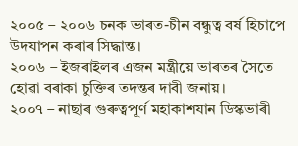২০০৫ – ২০০৬ চনক ভাৰত-চীন বন্ধুত্ব বৰ্ষ হিচাপে উদযাপন কৰাৰ সিদ্ধান্ত।
২০০৬ – ইজৰাইলৰ এজন মন্ত্ৰীয়ে ভাৰতৰ সৈতে হোৱা বৰাকা চুক্তিৰ তদন্তৰ দাবী জনায়।
২০০৭ – নাছাৰ গুৰুত্বপূৰ্ণ মহাকাশযান ডিস্কভাৰী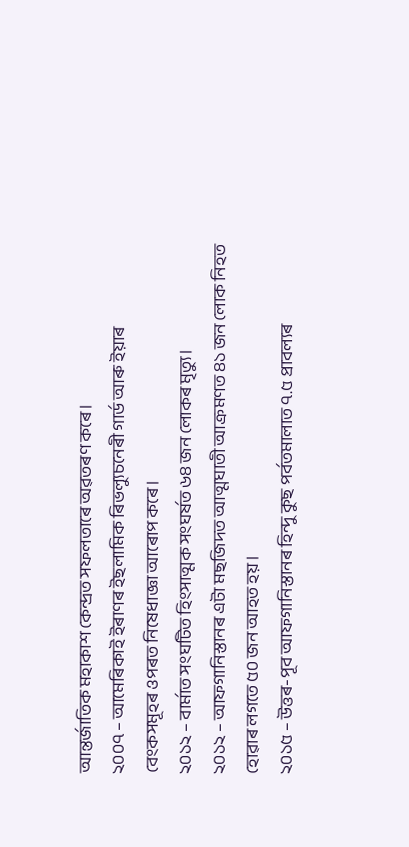আন্তৰ্জাতিক মহাকাশ কেন্দ্ৰত সফলতাৰে অৱতৰণ কৰে।
২০০৭ – আমেৰিকাই ইৰাণৰ ইছলামিক ৰিভল্যুচনেৰী গাৰ্ড আৰু ইয়াৰ বেংকসমূহৰ ওপৰত নিষেধাজ্ঞা আৰোপ কৰে।
২০১২ – বাৰ্মাত সংঘটিত হিংসাত্মক সংঘৰ্ষত ৬৪ জন লোকৰ মৃত্যু।
২০১২ – আফগানিস্তানৰ এটা মছজিদত আত্মঘাতী আক্ৰমণত ৪১ জন লোক নিহত হোৱাৰ লগতে ৫০ জন আহত হয়।
২০১৫ – উত্তৰ-পূব আফগানিস্তানৰ হিন্দু কুছ পৰ্বতমালাত ৭.৫ প্ৰাবল্যৰ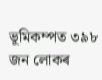ভূমিকম্পত ৩৯৮ জন লোকৰ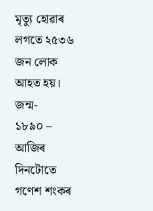মৃত্যু হোৱাৰ লগতে ২৫৩৬ জন লোক আহত হয়।
জন্ম-
১৮৯০ – আজিৰ দিনটোতে গণেশ শংকৰ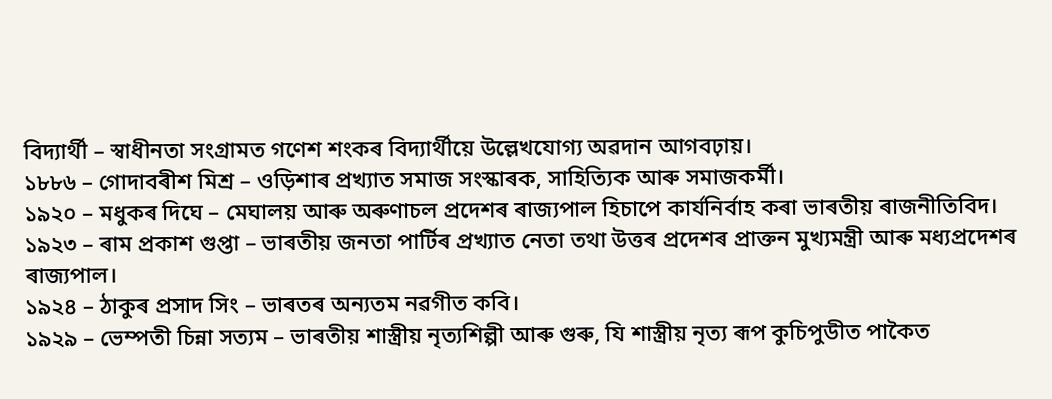বিদ্যাৰ্থী – স্বাধীনতা সংগ্ৰামত গণেশ শংকৰ বিদ্যাৰ্থীয়ে উল্লেখযোগ্য অৱদান আগবঢ়ায়।
১৮৮৬ – গোদাবৰীশ মিশ্ৰ – ওড়িশাৰ প্ৰখ্যাত সমাজ সংস্কাৰক, সাহিত্যিক আৰু সমাজকৰ্মী।
১৯২০ – মধুকৰ দিঘে – মেঘালয় আৰু অৰুণাচল প্ৰদেশৰ ৰাজ্যপাল হিচাপে কাৰ্যনিৰ্বাহ কৰা ভাৰতীয় ৰাজনীতিবিদ।
১৯২৩ – ৰাম প্ৰকাশ গুপ্তা – ভাৰতীয় জনতা পাৰ্টিৰ প্ৰখ্যাত নেতা তথা উত্তৰ প্ৰদেশৰ প্ৰাক্তন মুখ্যমন্ত্ৰী আৰু মধ্যপ্ৰদেশৰ ৰাজ্যপাল।
১৯২৪ – ঠাকুৰ প্ৰসাদ সিং – ভাৰতৰ অন্যতম নৱগীত কবি।
১৯২৯ – ভেম্পতী চিন্না সত্যম – ভাৰতীয় শাস্ত্ৰীয় নৃত্যশিল্পী আৰু গুৰু, যি শাস্ত্ৰীয় নৃত্য ৰূপ কুচিপুডীত পাকৈত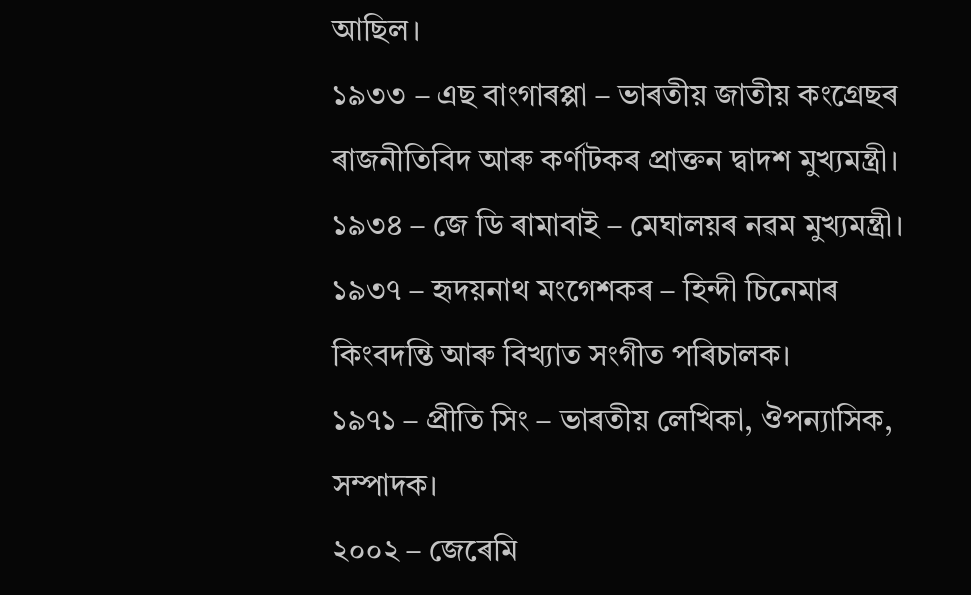আছিল।
১৯৩৩ – এছ বাংগাৰপ্পা – ভাৰতীয় জাতীয় কংগ্ৰেছৰ ৰাজনীতিবিদ আৰু কৰ্ণাটকৰ প্ৰাক্তন দ্বাদশ মুখ্যমন্ত্ৰী।
১৯৩৪ – জে ডি ৰামাবাই – মেঘালয়ৰ নৱম মুখ্যমন্ত্ৰী।
১৯৩৭ – হৃদয়নাথ মংগেশকৰ – হিন্দী চিনেমাৰ কিংবদন্তি আৰু বিখ্যাত সংগীত পৰিচালক।
১৯৭১ – প্ৰীতি সিং – ভাৰতীয় লেখিকা, ঔপন্যাসিক, সম্পাদক।
২০০২ – জেৰেমি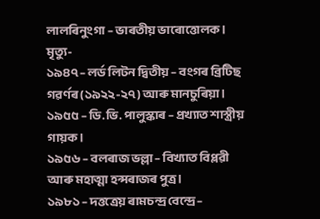লালৰিনুংগা – ভাৰতীয় ভাৰোত্তোলক।
মৃত্যু-
১৯৪৭ – লৰ্ড লিটন দ্বিতীয় – বংগৰ ব্ৰিটিছ গৱৰ্ণৰ (১৯২২-২৭) আৰু মানচুৰিয়া।
১৯৫৫ – ডি.ভি. পালুস্কাৰ – প্ৰখ্যাত শাস্ত্ৰীয় গায়ক।
১৯৫৬ – বলৰাজ ভল্লা – বিখ্যাত বিপ্লৱী আৰু মহাত্মা হন্সৰাজৰ পুত্ৰ।
১৯৮১ – দত্তত্ৰেয় ৰামচন্দ্ৰ বেন্দ্ৰে –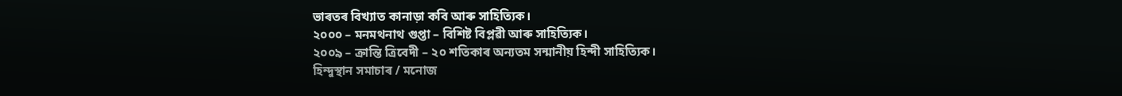ভাৰতৰ বিখ্যাত কানাড়া কবি আৰু সাহিত্যিক।
২০০০ – মনমথনাথ গুপ্তা – বিশিষ্ট বিপ্লৱী আৰু সাহিত্যিক।
২০০৯ – ক্ৰান্তি ত্ৰিবেদী – ২০ শতিকাৰ অন্যতম সন্মানীয় হিন্দী সাহিত্যিক।
হিন্দুস্থান সমাচাৰ / মনোজ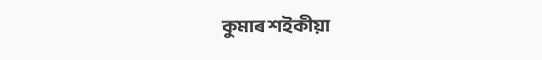কুমাৰ শইকীয়া